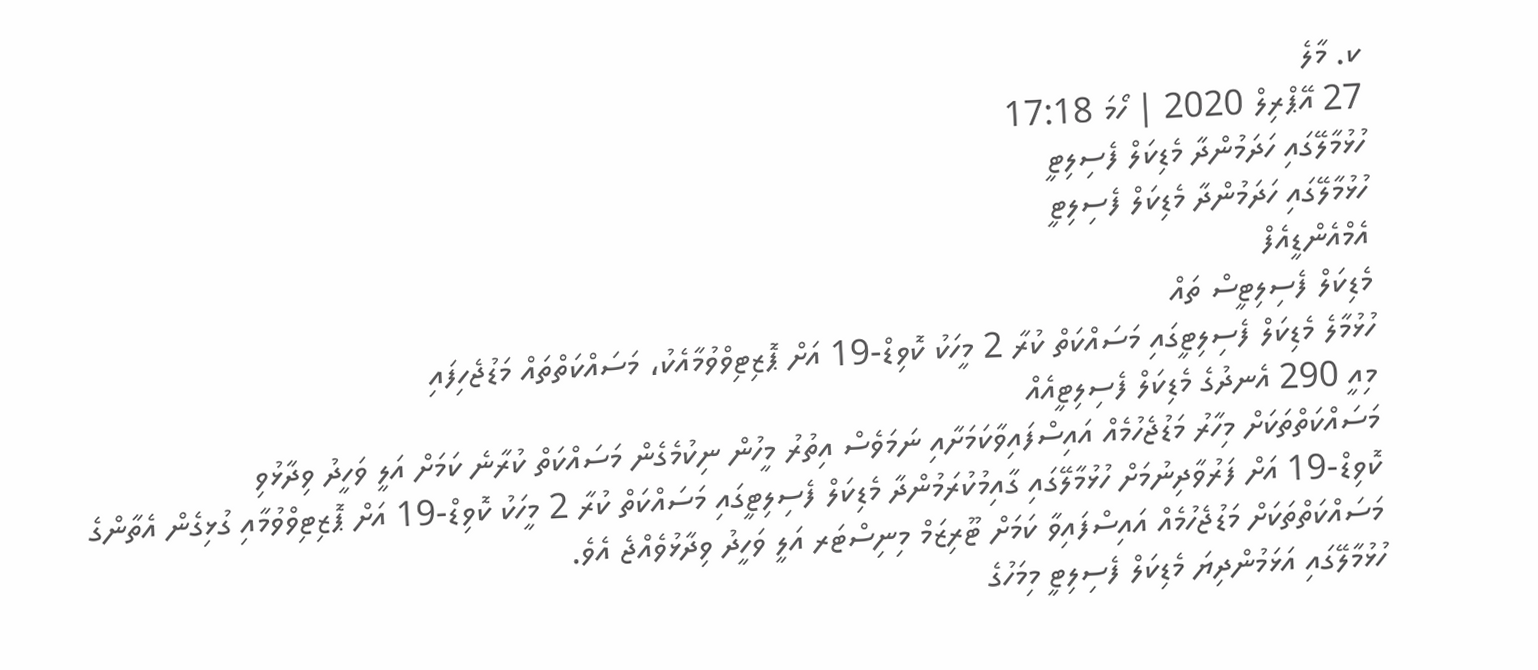ކ. މާލެ
27 އޭޕްރިލް 2020 | ހޯމަ 17:18
ހުޅުމާލޭގައި ހަދަމުންދާ މެޑިކަލް ފެސިލިޓީ
ހުޅުމާލޭގައި ހަދަމުންދާ މެޑިކަލް ފެސިލިޓީ
އެމްއެންޑީއެފް
މެޑިކަލް ފެސިލިޓީސް ތައް
ހުޅުމާލެ މެޑިކަލް ފެސިލިޓީގައި މަސައްކަތް ކުރާ 2 މީހަކު ކޮވިޑް-19 އަށް ޕޮޒިޓިވްވުމާއެކު، މަސައްކަތްތައް މަޑުޖެހިފައި
މިއީ 290 އެނދުގެ މެޑިކަލް ފެސިލިޓީއެއް
މަސައްކަތްތަކަށް މިހާރު މަޑުޖެހުމެއް އައިސްފައިވާކަމަށާއި ނަމަވެސް އިތުރު މީހުން ނިކުމެގެން މަސައްކަތް ކުރާނެ ކަމަށް އަލީ ވަހީދު ވިދާޅުވި
ކޮވިޑް-19 އަށް ފަރުވާދިނުމަށް ހުޅުމާލޭގައި ގާއިމުކުރަމުންދާ މެޑިކަލް ފެސިލިޓީގައި މަސައްކަތް ކުރާ 2 މީހަކު ކޮވިޑް-19 އަށް ޕޮޒިޓިވްވުމާއި ގުޅިގެން އެތާންގެ މަސައްކަތްތަކަށް މަޑުޖެހުމެއް އައިސްފައިވާ ކަމަށް ޓޫރިޒަމް މިނިސްޓަރ އަލީ ވަހީދު ވިދާޅުވެއްޖެ އެވެ.
ހުޅުމާލޭގައި އަޅަމުންދިޔަ މެޑިކަލް ފެސިލިޓީ މިމަހުގެ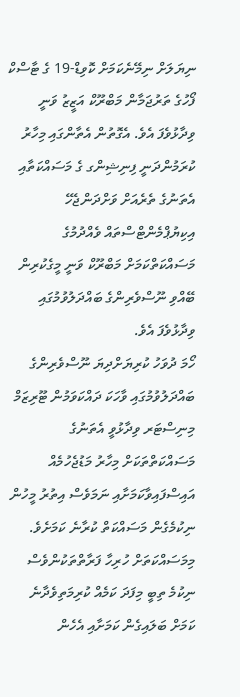ނިޔަލަށް ނިމޭނެކަމަށް ކޮވިޑް-19 ގެ ޓާސްކް ފޯހުގެ ތަރުޖަމާން މަބްރޫކް އަޒީޒު ވަނީ ވިދާޅުވެފަ އެވެ. އެގޮތުން އެތާންގައި މިހާރު ކުރަމުންދަނީ ފިނިޝިންގ ގެ މަސައްކަތާއި އެތަނުގެ ތެރެއަށް ވަށްދަންޖެހޭ އިކިޔުޕްމެންޓްސްތައް ވެއްދުމުގެ މަސައްކަތްކަމަށް މަބްރޫކް ވަނީ މީގެކުރިން ބޭއްވި ނޫސްވެރިންގެ ބައްދަލުވުމުގައި ވިދާޅުވެފަ އެވެ.
ހޯމަ ދުވަހު ކުރިޔަށްދިޔަ ނޫސްވެރިންގެ ބައްދަލުވުމުގައި ވާހަކަ ދައްކަވަމުން ޓޫރިޒަމް މިނިސްޓަރ ވިދާޅުވީ އެތަނުގެ މަސައްކަތްތަކަށް މިހާރު މަޑުޖެހުމެއް އައިސްފައިވާކަމަށާއި ނަމަވެސް އިތުރު މީހުން ނިކުމެގެން މަސައްކަތް ކުރާނެ ކަމަށެވެ. މިމަސައްކަތަށް ހުރިހާ ފަރާތްތަކުންވެސް ނިކުމެ ތިބީ މިފަދަ ކަމެއް ކުރިމަތިވެދާނެ ކަމަށް ބަލައިގެން ކަމަށާއި އެހެން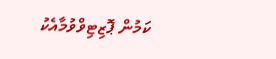ކަމުން ޕޮޒިޓިވްވުމާއެކު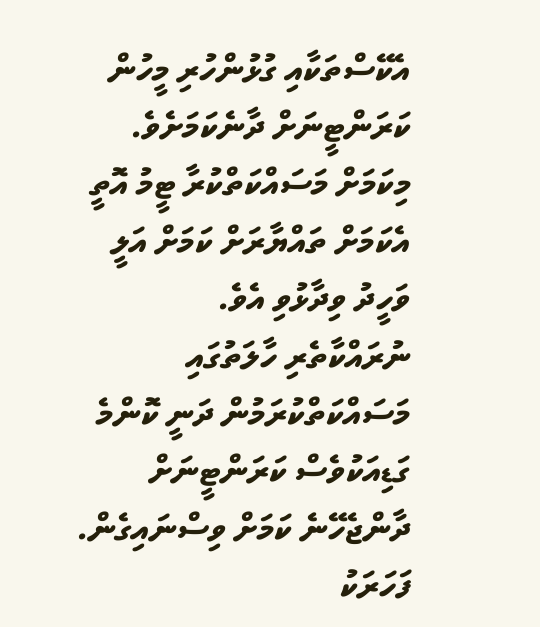އެކޭސްތަކާއި ގުޅުންހުރި މީހުން ކަރަންޓީނަށް ދާނެކަމަށެވެ. މިކަމަށް މަސައްކަތްކުރާ ޓީމު އޮތީ އެކަމަށް ތައްޔާރަށް ކަމަށް އަލީ ވަހީދު ވިދާޅުވި އެވެ.
ނުރައްކާތެރި ހާލަތުގައި މަސައްކަތްކުރަމުން ދަނީ ކޮންމެ ގަޑިއަކުވެސް ކަރަންޓީނަށް ދާންޖެހޭނެ ކަމަށް ވިސްނައިގެން. ފަހަރަކު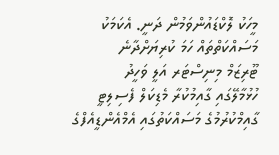މީހަކު ލޮކްޑައުންވަމުން ދަނީ. އެކަމަކު މަސައްކަތްތައް ހަމަ ކުރިޔަށްދާނެ
ޓޫރިޒަމް މިނިސްޓަރ އަލީ ވަހީދު
ހުޅުމާލޭގައި ގާއިމުކުރާ މެޑިކަލް ފެސިލިޓީ ގާއިމްކުރުމުގެ މަސައްކަތުގައި އެމްއެންޑީއެފްގެ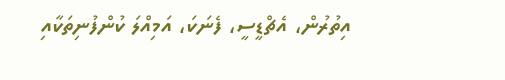އިތުރުން، އެޗްޑީސީ، ފެނަކަ، އަމިއްލަ ކުންފުނިތަކާއި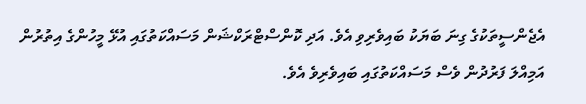އެޖެންސީތަކުގެ ގިނަ ބަޔަކު ބައިވެރިވި އެވެ. އަދި ކޮންސްޓްރަކްޝަން މަސައްކަތުގައި އުޅޭ މީހުންގެ އިތުރުން އަމިއްލަ ފަރުދުން ވެސް މަސައްކަތުގައި ބައިވެރިވެ އެވެ.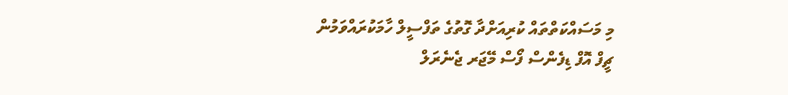މި މަސައްކަތްތައް ކުރިއަށްދާ ގޮތުގެ ތަފްސީލް ހާމަކުރައްވަމުން ޗީފް އޮފް ޑިފެންސް ފޯސް މޭޖަރ ޖެނެރަލް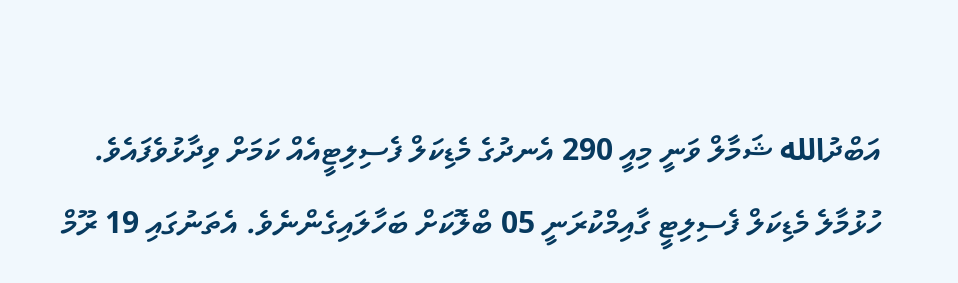އަބްދުالله ޝަމާލް ވަނީ މިއީ 290 އެނދުގެ މެޑިކަލް ފެސިލިޓީއެއް ކަމަށް ވިދާޅުވެފައެވެ. ހުޅުމާލެ މެޑިކަލް ފެސިލިޓީ ގާއިމްކުރަނީ 05 ބްލޮކަށް ބަހާލައިގެންނެވެ. އެތަނުގައި 19 ރޫމް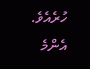ހުރެއެވެ.
އެންމެ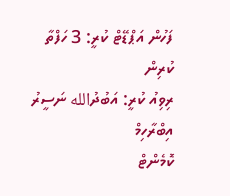ފަހުން އަޕްޑޭޓް ކުރީ: 3 ހަފްތާ ކުރިން
ރިވިއު ކުރީ: އަބުދުالله ނަސީރު އިބްރާހިމް
ކޮމެންޓް